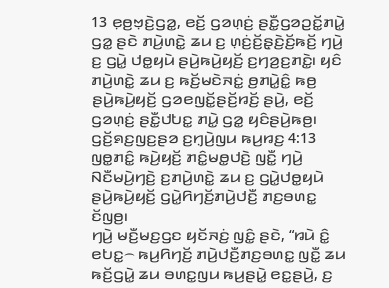13 ꤕ꤫ꤥ꤬ꤠ꤫ꤢꤧ꤬ꤞꤤ꤭, ꤕꤢꤩ꤬ ꤞꤤꤛ꤫ꤢꤦ꤬ ꤔꤢꤪ꤭ꤞꤤꤑꤢꤩ꤭ꤊꤣꤧ꤭ ꤞꤤ꤭ ꤔꤢꤧ ꤊꤣꤧ꤬ꤛꤢꤧ꤭ ꤘꤣ ꤢ꤬ ꤛ꤫ꤢꤦ꤬ꤢꤩ꤬ꤔ꤫ꤢꤧ꤬ꤢꤩ꤬ꤒꤢꤩ꤬ ꤚꤣꤧ꤬ ꤢ꤬ ꤞꤣꤧ꤭ ꤓꤥ꤭ꤟꤣꤧ ꤔꤣꤧ꤬ꤒꤣꤧ꤬ꤟꤢꤩ꤬ ꤢ꤬ꤚꤤ꤬ꤢ꤬ꤊꤢꤧ꤭꤯ ꤟꤢꤨ ꤊꤣꤧ꤬ꤛꤢꤧ꤭ ꤘꤣ ꤢ꤬ ꤒꤢꤩ꤬ꤗꤢꤧꤏꤢꤦ꤭ ꤥ꤬ꤊꤣꤧ꤭ꤢꤨ꤭ ꤒꤥ꤬ ꤔꤣꤧ꤬ꤒꤣꤧ꤬ꤟꤢꤩ꤬ ꤞꤤꤕꤜꤢꤩ꤭ꤔꤢꤩ꤬ꤙꤢꤩ꤬ ꤔꤣꤧ꤬, ꤕꤢꤩ꤬ ꤞꤤꤛ꤫ꤢꤦ꤬ ꤔꤢꤪ꤭ꤓꤝꤢ꤭ ꤊꤣꤧ꤭ ꤞꤤ꤭ ꤟꤢꤨꤔꤣꤧ꤬ꤒꤥ꤬꤯
ꤞꤢꤩ꤬ꤎꤢ꤬ꤜꤢ꤬ꤔꤤ ꤢ꤬ꤚ꤫ꤣꤧ꤬ꤜꤣ ꤒꤣ꤬ꤙꤢ꤬ 4:13
ꤜꤥ꤭ꤊꤢꤨ꤭ ꤒꤣꤧ꤬ꤟꤢꤩ꤬ ꤊꤢꤨ꤭ꤗꤥ꤭ꤓꤢꤧ꤬ ꤜꤢꤪ꤭ ꤚꤣꤧ꤬ ꤡꤢꤪꤗꤣꤧ꤬ꤚꤢꤧ꤬ ꤢ꤬ꤊꤣꤧ꤬ꤛꤢꤧ꤭ ꤘꤣ ꤢ꤬ ꤞꤣꤧ꤭ꤓꤥ꤭ꤟꤣꤧ ꤔꤣꤧ꤬ꤒꤣꤧ꤬ꤟꤢꤩ꤬ ꤞꤣꤧ꤭ꤖꤚꤢꤩ꤬ꤊꤣꤧ꤬ꤓꤢꤪ꤬ ꤊꤢ꤬ꤋꤛꤢ꤭ ꤢꤩꤜꤥ꤬꤯
ꤚꤣꤧ꤬ ꤗꤢꤪ꤬ꤗꤢ꤬ꤞꤢ ꤟꤢꤩꤏꤢꤦ꤬ ꤜꤢꤨ꤭ ꤔꤢꤧ, “ꤙꤣꤧ ꤢꤨ꤭ ꤕꤝꤢ꤭꤮ ꤒꤣ꤬ꤖꤚꤢꤩ꤬ ꤊꤣꤧ꤬ꤓꤢꤪ꤬ꤊꤢ꤬ꤋꤛꤢ꤭ ꤜꤢꤪ꤭ ꤘꤣ ꤒꤢꤩ꤬ꤞꤣꤧ꤭ ꤘꤣ ꤋꤛꤢ꤭ꤜꤣ ꤒꤣ꤬ꤔꤣꤧ꤭ ꤕꤢ꤭ꤔꤣꤧ꤬, ꤢ꤬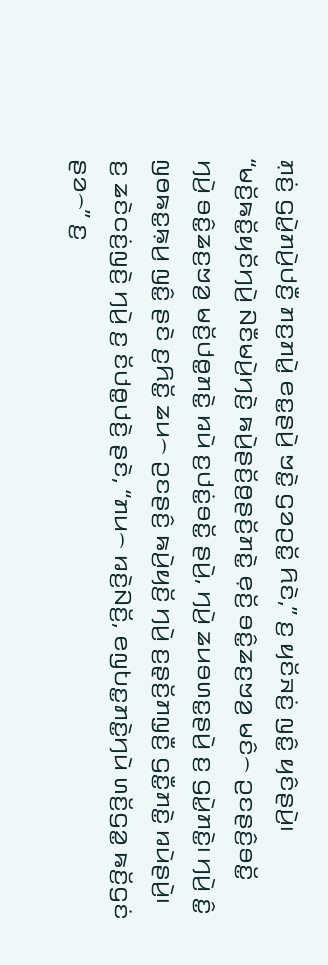ꤊ꤫ꤢꤦ꤬ ꤞꤣꤧ꤭ꤊꤣꤧ꤬ꤓꤢꤪ꤬ ꤊꤢ꤬ꤊꤣꤧ꤭ ꤕꤢ꤭ꤔꤣꤧ꤬ ꤠꤢꤧ꤭ ꤞꤤꤑꤢꤩ꤭ ꤖꤢꤧ,” ꤢ꤬ ꤟꤢꤩꤏꤢꤦ꤬ ꤜꤢꤨ꤭ ꤟꤢꤨꤔꤣꤧ꤬꤯
“ꤗꤢꤩ꤬ꤒꤢꤩ꤭ꤟꤢꤩꤚꤣꤧ꤬ ꤡꤢꤪꤗꤣꤧ꤬ꤚꤢꤧ꤬ ꤒꤣꤧ꤬ꤔꤢꤩ꤬ꤥ꤬ꤔꤢꤩ꤬ꤊꤢꤧ꤭ ꤕ꤫ꤢꤩ꤬ ꤋꤢꤨ꤭ꤘꤢ꤬ꤠꤤ꤬ ꤗꤢꤨ꤮ ꤑꤢꤔꤢꤨ꤬ꤋꤢꤩ꤭ ꤚꤣꤧ꤬ ꤋꤢꤨ꤭ꤘꤢ꤬ꤠꤤ꤬ ꤗꤢꤩ꤬ꤓꤥ꤭ꤊꤢꤧ꤭ ꤙꤣꤧ ꤢ꤬ꤓꤢꤦ꤭ꤋꤢꤩ꤭ ꤔꤣꤧ꤬, ꤚꤣꤧ꤬ ꤘꤣꤋꤛꤢ꤭ꤔꤣꤧ꤬ ꤢ꤬ ꤞꤣꤧ꤭ꤊꤢꤧ꤭꤯ ꤚꤣꤧ꤬ ꤢꤨ꤭ ꤜꤥꤒꤢ꤭ꤒ꤫ꤣ꤬ ꤜꤢꤨ꤭ ꤔꤢꤧ ꤢ꤬ꤖꤢꤩ꤭ ꤘꤣ꤮ ꤑꤢꤔꤢꤨ꤬ ꤒꤣꤧ꤬ꤟꤢꤩ꤬ ꤚꤣꤧ꤬ ꤢ꤬ꤔ꤫ꤢꤩ꤬ꤊꤜ꤫ꤢꤪ꤬ ꤞꤢꤪ꤭ꤊꤢꤧ꤭ ꤙꤣꤧꤔꤣꤧ꤬꤯
ꤢ꤬ ꤘꤢꤧꤍꤢꤦ꤬ꤜꤢꤧ꤬ ꤚꤣꤧ꤬ ꤢ꤬ ꤢꤩꤓꤥ꤭ꤓꤢꤧ꤬ ꤔꤢꤧ, “ꤊꤣ꤮ ꤙꤢꤧ꤬ꤡꤢꤩ꤬, ꤕꤜꤝꤢ꤭ꤊꤢꤧ꤭ꤚꤣꤧ ꤛꤢꤩ꤬ꤞꤤ꤭ ꤒꤢꤩ꤬ꤞꤢꤦ ꤔꤤ꤮” ꤢ꤬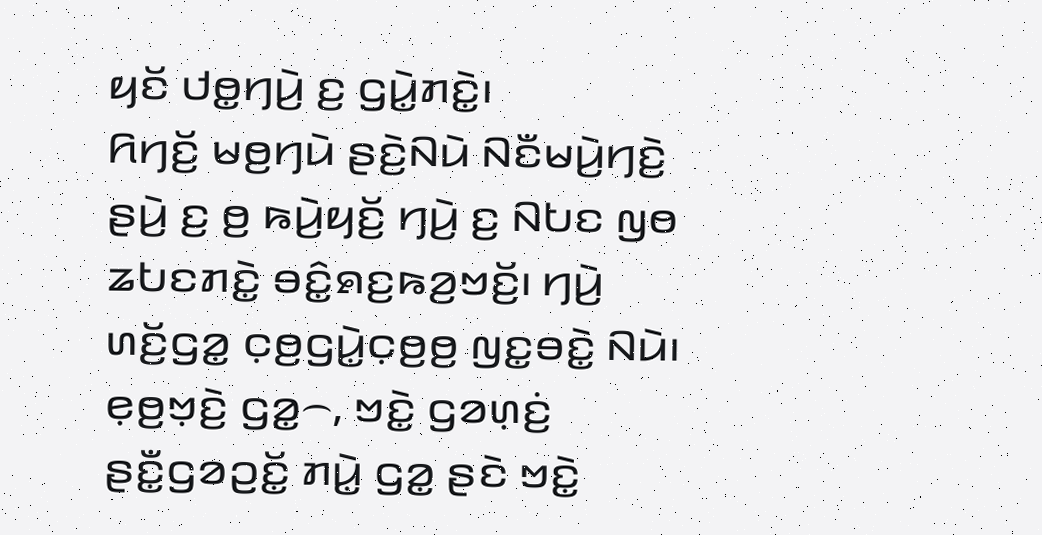ꤟꤢꤩ ꤓꤥ꤭ꤚꤣꤧ꤬ ꤢ꤬ ꤞꤣꤧ꤭ꤊꤢꤧ꤭꤯
ꤖꤚꤢꤩ꤬ ꤗꤥ꤬ꤚꤣꤧ ꤔꤢꤧ꤬ꤡꤣꤧ ꤡꤢꤪꤗꤣꤧ꤬ꤚꤢꤧ꤬ ꤔꤣꤧ꤬ ꤢ꤬ ꤥ꤬ ꤒꤣꤧ꤬ꤟꤢꤩ꤬ ꤚꤣꤧ꤬ ꤢ꤬ ꤡꤝꤢ ꤜꤥ ꤘꤝꤢꤊꤢꤧ꤭ ꤋꤢꤨ꤭ꤎꤢ꤬ꤒꤤ꤬ꤠꤢꤩ꤬꤯ ꤚꤣꤧ꤬ ꤛꤢꤩ꤬ꤞꤤ꤭ ꤍ꤫ꤥ꤬ꤞꤣꤧ꤭ꤍ꤫ꤥ꤬ꤥ꤬ ꤜꤢ꤭ꤋꤢꤧ꤭ ꤡꤣꤧ꤯
ꤕ꤫ꤥ꤬ꤠ꤫ꤢꤧ꤬ ꤞꤤ꤭꤮, ꤠꤢꤧ꤭ ꤞꤤꤛ꤫ꤢꤦ꤬ ꤔꤢꤪ꤭ꤞꤤꤑꤢꤩ꤭ ꤊꤣꤧ꤭ ꤞꤤ꤭ ꤔꤢꤧ ꤠꤢꤧ꤭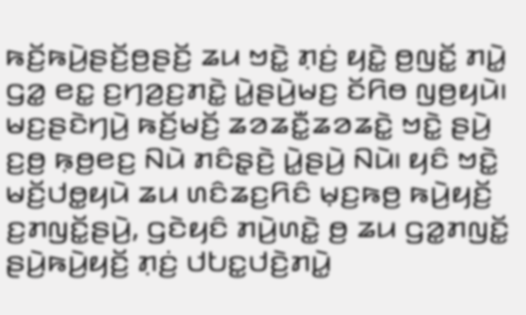ꤒꤢꤩ꤬ꤒꤣꤧ꤬ꤔꤢꤩ꤬ꤥ꤬ꤔꤢꤩ꤬ ꤘꤣ ꤠꤢꤧ꤭ ꤊ꤫ꤢꤦ꤬ ꤟꤢꤧ꤭ ꤥ꤬ꤜꤢꤩ꤭ ꤊꤣꤧ꤭ ꤞꤤ꤭ ꤕꤢ꤭ ꤢ꤬ꤚꤤ꤬ꤢ꤬ꤊꤢꤧ꤭ ꤣꤧ꤭ꤔꤣꤧ꤬ꤗꤢ꤬ ꤢꤩꤖꤥ ꤜꤥ꤬ꤟꤣꤧ꤯ ꤗꤢ꤬ꤔꤢꤧꤚꤣꤧ꤬ ꤒꤢꤩ꤬ꤗꤢꤩ꤬ ꤘꤤꤘꤢꤪ꤭ꤘꤤꤘꤢꤧ꤭ ꤠꤢꤧ꤭ ꤔꤣꤧ꤬ ꤢ꤬ꤥ꤬ ꤒ꤫ꤥ꤬ꤕꤢ꤬ ꤡꤣꤧ ꤊꤢꤨꤔ꤫ꤢꤧ꤬ ꤣꤧ꤭ꤔꤣꤧ꤬ ꤡꤣꤧ꤯ ꤟꤢꤨ ꤠꤢꤧ꤭ ꤗꤢꤩ꤬ꤓꤥ꤭ꤟꤣꤧ ꤘꤣ ꤛꤢꤨꤘꤢ꤬ꤖꤢꤨ ꤗ꤫ꤢ꤬ꤒꤥ꤬ ꤒꤣꤧ꤬ꤟꤢꤩ꤬ ꤢ꤬ꤊꤜꤢꤩ꤭ꤔꤣꤧ꤬, ꤞꤢꤧꤟꤢꤨ ꤊꤣꤧ꤬ꤛꤢꤧ꤭ ꤥ꤬ ꤘꤣ ꤞꤤ꤭ꤊꤜꤢꤩ꤭ ꤔꤣꤧ꤬ꤒꤣꤧ꤬ꤟꤢꤩ꤬ ꤊ꤫ꤢꤦ꤬ ꤓꤝꤢ꤭ꤓꤢꤧ꤬ꤊꤣꤧ꤭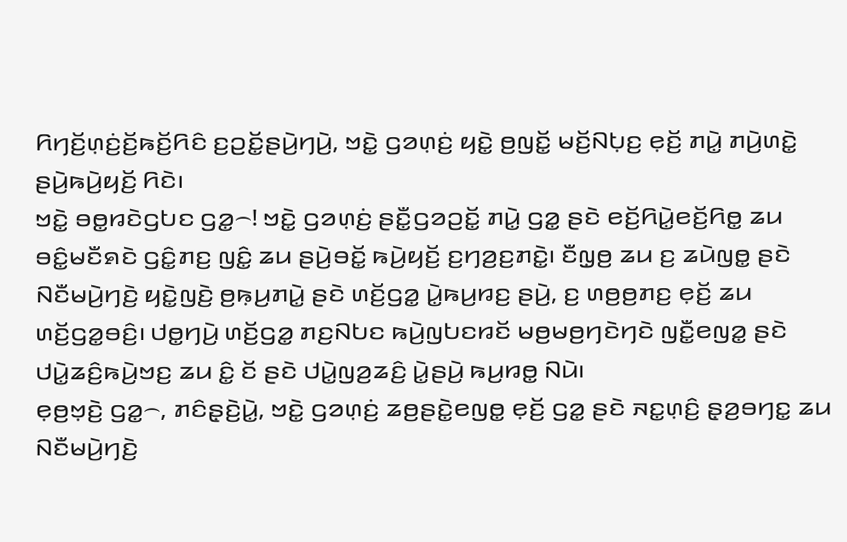ꤖꤚꤢꤩ꤬ꤛ꤫ꤢꤦ꤬ꤢꤩ꤬ꤒꤢꤩ꤬ꤖꤢꤨ ꤢ꤬ꤑꤢꤩ꤭ꤔꤣꤧ꤬ꤚꤣꤧ꤬, ꤠꤢꤧ꤭ ꤞꤤꤛ꤫ꤢꤦ꤬ ꤟꤢꤧ꤭ ꤥ꤬ꤜꤢꤩ꤭ ꤗꤢꤩ꤬ꤡꤝ꤫ꤢ꤬ ꤕ꤫ꤢꤩ꤬ ꤊꤣꤧ꤭ ꤊꤣꤧ꤬ꤛꤢꤧ꤭ ꤔꤣꤧ꤬ꤒꤣꤧ꤬ꤟꤢꤩ꤬ ꤖꤢꤧ꤯
ꤠꤢꤧ꤭ ꤋꤥ꤭ꤙꤢꤧꤞꤝꤢ ꤞꤤ꤭꤮! ꤠꤢꤧ꤭ ꤞꤤꤛ꤫ꤢꤦ꤬ ꤔꤢꤪ꤭ꤞꤤꤑꤢꤩ꤭ ꤊꤣꤧ꤭ ꤞꤤ꤭ ꤔꤢꤧ ꤕꤢꤩ꤬ꤖꤣꤧ꤭ꤕꤢꤩ꤬ꤖꤥ꤭ ꤘꤣ ꤋꤢꤨ꤭ꤗꤢꤪꤎꤢꤧ ꤞꤢꤨ꤭ꤊꤢ꤬ ꤜꤢꤨ꤭ ꤘꤣ ꤔꤣꤧ꤬ꤋꤢꤩ꤭ ꤒꤣꤧ꤬ꤟꤢꤩ꤬ ꤢ꤬ꤚꤤ꤬ꤢ꤬ꤊꤢꤧ꤭꤯ ꤢꤪꤜ꤫ꤥ꤬ ꤘꤣ ꤢ꤬ ꤘꤣꤧꤜꤥ꤭ ꤔꤢꤧ ꤡꤢꤪꤗꤣꤧ꤬ꤚꤢꤧ꤬ ꤟꤢꤧ꤭ꤜꤢꤧ꤬ ꤥ꤬ꤒ꤫ꤣ꤬ꤊꤣꤧ꤭ ꤔꤢꤧ ꤛꤢꤩ꤬ꤞꤤ꤭ ꤣꤧ꤭ꤒꤣ꤬ꤙꤢ꤬ ꤔꤣꤧ꤬, ꤢ꤬ ꤛꤥ꤬ꤥ꤬ꤊꤢ꤬ ꤕ꤫ꤢꤩ꤬ ꤘꤣ ꤛꤢꤩ꤬ꤞꤤ꤭ꤋꤢꤨ꤬꤯ ꤓꤥ꤭ꤚꤣꤧ꤬ ꤛꤢꤩ꤬ꤞꤤ꤭ ꤊꤢ꤬ꤡꤝꤢ ꤒꤣꤧ꤬ꤜꤝꤢꤙꤢꤩ ꤗꤥ꤬ꤗꤥ꤬ꤚꤢꤧꤚꤢꤧ ꤜꤢꤪ꤭ꤕꤜꤤ꤭ ꤔꤢꤧ ꤓꤣꤧ꤭ꤘꤢꤨ꤬ꤒꤣꤧ꤬ꤠꤢ꤬ ꤘꤣ ꤢꤨ꤭ ꤢꤩ ꤔꤢꤧ ꤓꤣꤧ꤭ꤜꤤ꤬ꤘꤢꤨ꤬ ꤣꤧ꤭ꤔꤣꤧ꤬ ꤒꤣ꤬ꤙꤥ꤭ ꤡꤣꤧ꤯
ꤕ꤫ꤥ꤬ꤠ꤫ꤢꤧ꤬ ꤞꤤ꤭꤮, ꤊꤢꤨꤔ꤫ꤢꤧ꤬ꤣꤧ꤭, ꤠꤢꤧ꤭ ꤞꤤꤛ꤫ꤢꤦ꤬ ꤘꤥ꤬ꤔꤢꤧ꤭ꤕꤜꤥ꤭ ꤕ꤫ꤢꤩ꤬ ꤞꤤ꤭ ꤔꤢꤧ ꤏꤢ꤭ꤛ꤫ꤢꤨ꤬ ꤔ꤫ꤤ꤬ꤋꤚꤢ꤭ ꤘꤣ ꤡꤢꤪꤗꤣꤧ꤬ꤚꤢꤧ꤬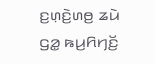ꤢ꤬ꤛ꤫ꤢꤧ꤬ꤛꤥ꤬ ꤘꤣꤧ ꤞꤤ꤭ ꤒꤣ꤬ꤖꤚꤢꤩ꤬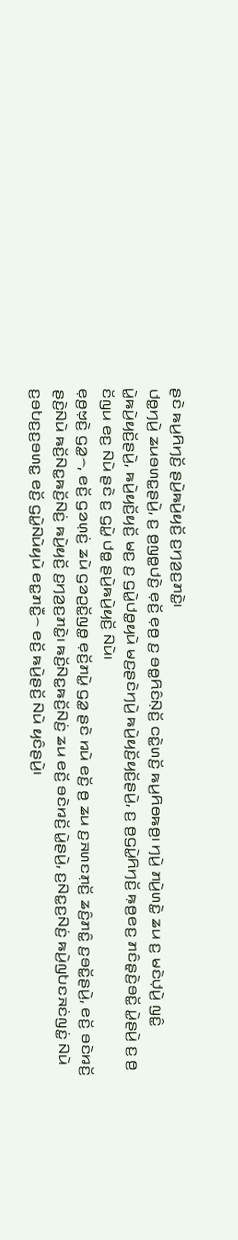ꤔꤢꤧ ꤒꤣ꤬ꤖꤚꤢꤩ꤬ ꤔꤣꤧ꤬ꤒꤣꤧ꤬ꤟꤢꤩ꤬ ꤢ꤬ꤚꤤ꤬ꤢ꤬ꤊꤢꤧ꤭꤯
ꤓꤥ꤭ꤚꤣꤧ꤬ ꤘꤣꤋꤛꤢ꤭ꤔꤣꤧ꤬, ꤢ꤬ ꤥ꤬ꤜꤥ꤭ꤓꤢꤧ꤬ ꤕ꤫ꤢꤩ꤬ ꤕ꤫ꤥ꤬ ꤢ꤬ ꤋꤥ꤭ꤖꤢꤨꤡ꤫ꤢꤩ꤬ ꤍꤢꤧ꤭ꤛꤢꤩ꤬ ꤒꤣ꤬ꤖꤥꤒꤥ꤬꤯ ꤚꤣꤧ꤬ ꤊꤣꤧ꤬ꤛꤢꤧ꤭ ꤘꤣ ꤢ꤬ ꤗꤢꤧꤓ꤫ꤣꤧ꤬ ꤜꤢꤨ꤭ ꤣꤧ꤭ꤒꤣꤧ꤬ꤟꤢꤩ꤬ꤔꤣꤧ꤬, ꤒꤣꤧ꤬ꤟꤢꤩ꤬ꤟꤢꤩ꤬ ꤗꤢ꤬ ꤢ꤬ ꤞꤣꤧ꤭ꤓꤥ꤭ꤟꤣꤧ ꤗꤢ꤬ꤔꤢꤧꤚꤣꤧ꤬ ꤒꤣꤧ꤬ꤟꤢꤩ꤬ꤟꤢꤩ꤬ꤔꤣꤧ꤬, ꤢ꤬ ꤥ꤬ꤞꤣꤧ꤭ꤖꤚꤢꤩ꤬ ꤒ꤫ꤥ꤬ꤕꤢ꤬ ꤊꤢꤨꤔ꤫ꤢꤧ꤬ꤋꤢꤩ꤭ ꤣꤧ꤭ꤔꤣꤧ꤬ ꤢ꤬ ꤥ꤬ ꤢꤩꤜꤣ ꤕꤢ꤬ ꤡꤣꤧ ꤔꤢꤧ ꤢ꤬ ꤞꤣꤧ꤭ ꤓꤥ꤭ ꤔꤣꤧ꤬ꤒꤣꤧ꤬ꤟꤢꤩ꤬ ꤡꤣꤧ꤯
ꤕ꤫ꤥ꤬ꤠ꤫ꤢꤧ꤬ ꤞꤤ꤭꤮, ꤕꤢꤩ꤬ ꤞꤤꤛ꤫ꤢꤦ꤬ ꤘꤣꤧ ꤞꤤꤑꤢꤩ꤭ꤜꤥ꤭ ꤕ꤫ꤢꤩ꤬ꤊꤣꤧ꤭ ꤞꤤ꤭ ꤔꤢꤧ ꤙꤣꤧ ꤕꤢꤩ꤬ ꤥ꤬ ꤘꤣ ꤢ꤬ꤏꤛꤢꤊ꤫ꤢꤩ꤬ ꤘꤢꤨ꤬ꤊꤢꤨ꤭ ꤢ꤬ꤋꤢꤩ꤭ꤔꤣꤧ꤬, ꤕꤢꤩ꤬ ꤋꤢꤧꤙꤢꤩ꤬ ꤔꤢꤧ꤬ꤡꤣꤧ ꤒꤢꤩ꤬ꤡꤢ꤭ꤒꤢꤩ꤬ꤡꤢꤦ꤬ ꤒꤣꤧ꤬ꤟꤢꤩ꤬ ꤢ꤬ꤚꤤ꤬ꤢ꤬ꤊꤢꤧ꤭꤯ ꤒꤢꤩ꤬ꤡꤢ꤭ꤒꤢꤩ꤬ꤡꤢꤦ꤬ ꤘꤣ ꤕꤢꤩ꤬ ꤋꤢꤧꤙꤢꤩ꤬ ꤣꤧ꤭ꤔꤣꤧ꤬, ꤢ꤬ꤡꤢ꤭ꤢ꤬ꤡꤢꤦ꤬ ꤒꤣꤧ꤬ꤜꤝꤢꤏꤢꤦꤜꤢꤦ꤭ ꤡꤣꤧ ꤢ꤬ꤋꤝꤢ꤬ꤢ꤬ꤋꤛꤢ꤭ ꤕꤢꤩ꤬ ꤞꤣꤧ꤭ꤡꤣꤧꤟꤣꤧ ꤕꤢ꤭ꤊꤢꤪ꤭꤮ ꤕꤢꤩ꤬ ꤒꤣꤧ꤬ꤔꤢꤩ꤬ ꤡꤣꤧ ꤟꤢꤨꤔꤣꤧ꤬꤯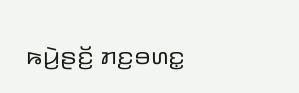ꤒꤣꤧ꤬ꤔꤢꤩ꤬ ꤊꤢ꤬ꤋꤛꤢ꤭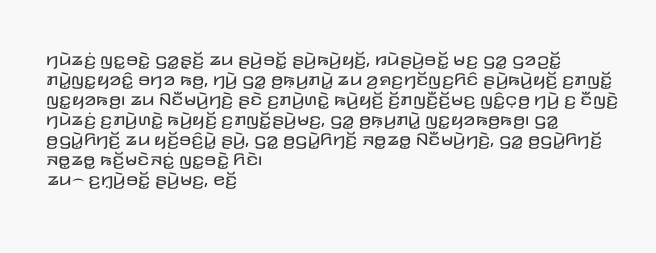ꤚꤣꤧꤘꤢꤦ꤬ ꤜꤢ꤭ꤋꤢꤧ꤭ ꤞꤤ꤭ꤔ꤫ꤢꤩ꤬ ꤘꤣ ꤔꤣꤧ꤬ꤋꤢꤩ꤭ ꤔꤣꤧ꤬ꤒꤣꤧ꤬ꤟꤢꤩ꤬, ꤙꤣꤧꤔꤣꤧ꤬ꤋꤢꤩ꤭ ꤗꤢ꤬ ꤞꤤ꤭ ꤞꤤꤑꤢꤩ꤭ ꤊꤣꤧ꤭ꤜꤢ꤭ꤟꤤꤢꤨ꤭ ꤋꤚꤤ ꤒꤥ꤬, ꤚꤣꤧ꤬ ꤞꤤ꤭ ꤥ꤬ꤒ꤫ꤣ꤬ꤊꤣꤧ꤭ ꤘꤣ ꤤ꤬ꤎꤢ꤬ꤚꤢꤩꤜꤢ꤬ꤖꤢꤨ ꤔꤣꤧ꤬ꤒꤣꤧ꤬ꤟꤢꤩ꤬ ꤢ꤬ꤊꤜꤢꤩ꤭ ꤜꤢ꤭ꤟꤤꤒꤥ꤬꤯ ꤘꤣ ꤡꤢꤪꤗꤣꤧ꤬ꤚꤢꤧ꤬ ꤔꤢꤧ ꤢ꤬ꤊꤣꤧ꤬ꤛꤢꤧ꤭ ꤒꤣꤧ꤬ꤟꤢꤩ꤬ ꤢꤩ꤬ꤊꤜꤢꤪ꤬ꤢꤩ꤬ꤗꤢ꤬ ꤜꤢꤨ꤭ꤍ꤫ꤥ꤬ ꤚꤣꤧ꤬ ꤢ꤬ ꤢꤪꤜꤢꤧ꤬ ꤚꤣꤧꤘꤢꤦ꤬ ꤢ꤬ꤊꤣꤧ꤬ꤛꤢꤧ꤭ ꤒꤣꤧ꤬ꤟꤢꤩ꤬ ꤢ꤬ꤊꤜꤢꤩ꤭ꤔꤣꤧ꤬ꤗꤢ꤬, ꤞꤤ꤭ ꤥ꤬ꤒ꤫ꤣ꤬ꤊꤣꤧ꤭ ꤜꤢ꤭ꤟꤤꤒꤥ꤬ꤒꤥ꤬꤯ ꤞꤤ꤭ ꤥ꤬ꤞꤣꤧ꤭ꤖꤚꤢꤩ꤬ ꤘꤣ ꤟꤢꤩ꤬ꤋꤢꤨ꤬ꤣꤧ꤭ ꤔꤣꤧ꤬, ꤞꤤ꤭ ꤥ꤬ꤞꤣꤧ꤭ꤖꤚꤢꤩ꤬ ꤏꤥ꤭ꤘꤥ꤭ ꤡꤢꤪꤗꤣꤧ꤬ꤚꤢꤧ꤬, ꤞꤤ꤭ ꤥ꤬ꤞꤣꤧ꤭ꤖꤚꤢꤩ꤬ ꤏꤥ꤭ꤘꤥ꤭ ꤒꤢꤩ꤬ꤗꤢꤧꤏꤢꤦ꤭ ꤜꤢ꤭ꤋꤢꤧ꤭ ꤖꤢꤧ꤯
ꤘꤣ꤮ ꤢ꤬ꤚ꤫ꤣꤧ꤬ꤋꤢꤩ꤭ ꤔꤣꤧ꤬ꤗꤢ꤬, ꤕꤢꤩ꤬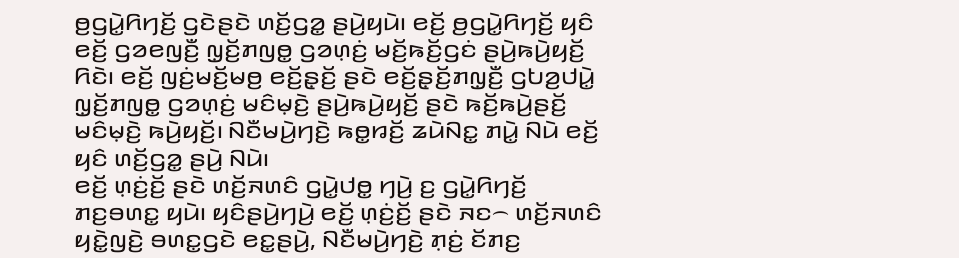ꤥ꤬ꤞꤣꤧ꤭ꤖꤚꤢꤩ꤬ ꤞꤢꤧꤔꤢꤧ ꤛꤢꤩ꤬ꤞꤤ꤭ ꤔꤣꤧ꤬ꤟꤣꤧ꤯ ꤕꤢꤩ꤬ ꤥ꤬ꤞꤣꤧ꤭ꤖꤚꤢꤩ꤬ ꤟꤢꤨ ꤕꤢꤩ꤬ ꤞꤤꤕꤜꤢꤪ꤬ ꤜ꤫ꤢꤩ꤬ꤊꤜꤥ꤭ ꤞꤤꤛ꤫ꤢꤦ꤬ ꤗꤢꤩ꤬ꤒꤢꤩ꤬ꤞꤢꤦ ꤔꤣꤧ꤬ꤒꤣꤧ꤬ꤟꤢꤩ꤬ ꤖꤢꤧ꤯ ꤕꤢꤩ꤬ ꤜꤢꤦ꤬ꤗꤢꤩ꤬ꤗꤥ꤬ ꤕꤢꤩ꤬ꤔ꤫ꤢꤩ꤬ ꤔꤢꤧ ꤕꤢꤩ꤬ꤔ꤫ꤢꤩ꤬ꤊꤜ꤫ꤢꤪ꤬ ꤞꤝꤤ꤬ꤓꤣꤧ꤭ ꤜ꤫ꤢꤩ꤬ꤊꤜꤥ꤭ ꤞꤤꤛ꤫ꤢꤦ꤬ ꤗꤢꤨꤗ꤫ꤢꤧ꤬ ꤔꤣꤧ꤬ꤒꤣꤧ꤬ꤟꤢꤩ꤬ ꤔꤢꤧ ꤒꤢꤩ꤬ꤒꤣꤧ꤬ꤔꤢꤩ꤬ ꤗꤢꤨꤗ꤫ꤢꤧ꤬ ꤒꤣꤧ꤬ꤟꤢꤩ꤬꤯ ꤡꤢꤪꤗꤣꤧ꤬ꤚꤢꤧ꤬ ꤒꤥ꤭ꤙꤢꤩ꤬ ꤘꤣꤧꤡꤢ꤭ ꤊꤣꤧ꤭ ꤡꤣꤧ ꤕꤢꤩ꤬ ꤟꤢꤨ ꤛꤢꤩ꤬ꤞꤤ꤭ ꤔꤣꤧ꤬ ꤡꤣꤧ꤯
ꤕꤢꤩ꤬ ꤛ꤫ꤢꤦ꤬ꤢꤩ꤬ ꤔꤢꤧ ꤛꤢꤩ꤬ꤏꤛꤢꤨ ꤞꤣꤧ꤭ꤓꤥ꤭ ꤚꤣꤧ꤬ ꤢ꤬ ꤞꤣꤧ꤭ꤖꤚꤢꤩ꤬ ꤊꤢ꤬ꤋꤛꤢ꤭ ꤟꤣꤧ꤯ ꤟꤢꤨꤔꤣꤧ꤬ꤚꤣꤧ꤬ ꤕꤢꤩ꤬ ꤛ꤫ꤢꤦ꤬ꤢꤩ꤬ ꤔꤢꤧ ꤏꤢ꤮ ꤛꤢꤩ꤬ꤏꤛꤢꤨ ꤟꤢꤧ꤭ꤜꤢꤧ꤬ ꤋꤛꤢ꤭ꤞꤢꤧ ꤕꤢ꤭ꤔꤣꤧ꤬, ꤡꤢꤪꤗꤣꤧ꤬ꤚꤢꤧ꤬ ꤊ꤫ꤢꤦ꤬ ꤢꤩꤊꤢ꤬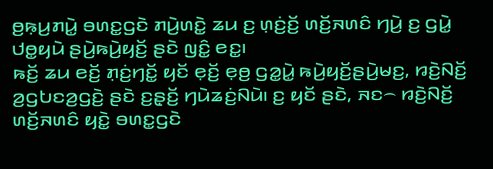ꤥ꤬ꤒ꤫ꤣ꤬ꤊꤣꤧ꤭ ꤋꤛꤢ꤭ꤞꤢꤧ ꤊꤣꤧ꤬ꤛꤢꤧ꤭ ꤘꤣ ꤢ꤬ ꤛ꤫ꤢꤦ꤬ꤢꤩ꤬ ꤛꤢꤩ꤬ꤏꤛꤢꤨ ꤚꤣꤧ꤬ ꤢ꤬ ꤞꤣꤧ꤭ ꤓꤥ꤭ꤟꤣꤧ ꤔꤣꤧ꤬ꤒꤣꤧ꤬ꤟꤢꤩ꤬ ꤔꤢꤧ ꤜꤢꤨ꤭ ꤕꤢ꤭꤯
ꤒꤢꤩ꤬ ꤘꤣ ꤕꤢꤩ꤬ ꤊ꤫ꤢꤦ꤬ꤚꤢꤩ꤭ ꤟꤢꤩ ꤕ꤫ꤢꤩ꤬ ꤕ꤫ꤥ꤬ ꤞꤤ꤭ꤣꤧ꤭ ꤒꤣꤧ꤬ꤟꤢꤩ꤬ꤔꤣꤧ꤬ꤗꤢ꤬, ꤙꤢꤧ꤬ꤡꤢꤩ꤬ ꤤ꤬ꤞꤝꤢꤤ꤬ꤞꤢꤧ꤬ ꤔꤢꤧ ꤢ꤬ꤔ꤫ꤢꤩ꤬ ꤚꤣꤧꤘꤢꤦ꤬ꤡꤣꤧ꤯ ꤢ꤬ ꤟꤢꤩ ꤔꤢꤧ, ꤏꤢ꤮ ꤙꤢꤧ꤬ꤡꤢꤩ꤬ ꤛꤢꤩ꤬ꤏꤛꤢꤨ ꤟꤢꤧ꤭ ꤋꤛꤢ꤭ꤞꤢꤧ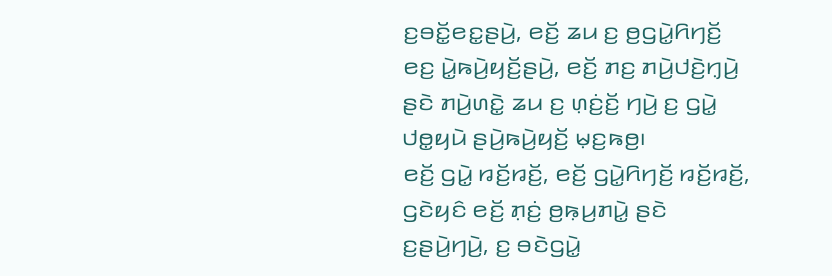ꤢ꤬ꤋꤢꤩ꤭ꤕꤢ꤭ꤔꤣꤧ꤬, ꤕꤢꤩ꤬ ꤘꤣ ꤢ꤬ ꤥ꤬ꤞꤣꤧ꤭ꤖꤚꤢꤩ꤬ ꤕꤢ꤬ ꤣꤧ꤭ꤒꤣꤧ꤬ꤟꤢꤩ꤬ꤔꤣꤧ꤬, ꤕꤢꤩ꤬ ꤊꤢ꤬ ꤊꤣꤧ꤬ꤓꤢꤧ꤬ꤚ꤫ꤣꤧ꤬ ꤔꤢꤧ ꤊꤣꤧ꤬ꤛꤢꤧ꤭ ꤘꤣ ꤢ꤬ ꤛ꤫ꤢꤦ꤬ꤢꤩ꤬ ꤚꤣꤧ꤬ ꤢ꤬ ꤞꤣꤧ꤭ ꤓꤥ꤭ꤟꤣꤧ ꤔꤣꤧ꤬ꤒꤣꤧ꤬ꤟꤢꤩ꤬ ꤗ꤫ꤢ꤬ꤒꤥ꤬꤯
ꤕꤢꤩ꤬ ꤞꤣꤧ꤭ ꤙꤢꤩ꤬ꤙꤢꤩ꤬, ꤕꤢꤩ꤬ ꤞꤣꤧ꤭ꤖꤚꤢꤩ꤬ ꤙꤢꤩ꤬ꤙꤢꤩ꤬, ꤞꤢꤧꤟꤢꤨ ꤕꤢꤩ꤬ ꤊ꤫ꤢꤦ꤬ ꤥ꤬ꤒ꤫ꤣ꤬ꤊꤣꤧ꤭ ꤔꤢꤧ ꤢ꤬ꤔꤣꤧ꤬ꤚꤣꤧ꤬, ꤢ꤬ ꤋꤢꤧꤞꤣꤧ꤭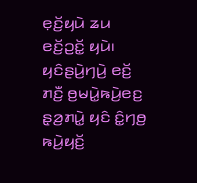ꤕ꤫ꤢꤩ꤬ꤟꤣꤧ ꤘꤣ ꤕꤢꤩ꤬ꤑꤢꤩ꤭ ꤟꤣꤧ꤯
ꤟꤢꤨꤔꤣꤧ꤬ꤚꤣꤧ꤬ ꤕꤢꤩ꤬ ꤊꤢꤪ꤬ ꤥ꤬ꤗꤣꤧ꤭ꤒꤣꤧ꤬ꤕꤢ꤬ ꤔ꤫ꤤ꤬ꤊꤣꤧ꤭ ꤟꤢꤨ ꤢꤨ꤭ꤚꤥ꤬ ꤒꤣꤧ꤬ꤟꤢꤩ꤬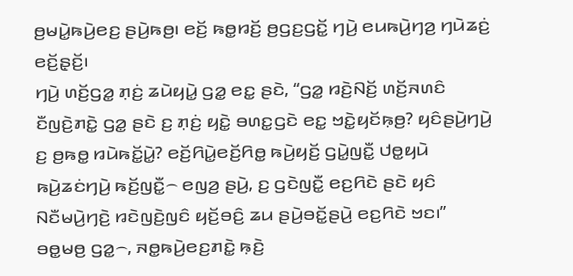ꤥ꤬ꤗꤣꤧ꤭ꤒꤣꤧ꤬ꤕꤢ꤬ ꤔꤣꤧ꤬ꤒꤥ꤬꤯ ꤕꤢꤩ꤬ ꤒꤥ꤭ꤙꤢꤩ꤬ ꤥ꤬ꤞꤢ꤬ꤞꤢꤩ꤭ ꤚꤣꤧ꤬ ꤕꤣꤒꤣꤧ꤬ꤚꤤ꤬ ꤚꤣꤧꤘꤢꤦ꤬ ꤕꤢꤩ꤬ꤔ꤫ꤢꤩ꤬꤯
ꤚꤣꤧ꤬ ꤛꤢꤩ꤬ꤞꤤ꤭ ꤊ꤫ꤢꤦ꤬ ꤘꤣꤧꤟꤣꤧ꤭ ꤞꤤ꤭ ꤕꤢ꤭ ꤔꤢꤧ, “ꤞꤤ꤭ ꤙꤢꤧ꤬ꤡꤢꤩ꤬ ꤛꤢꤩ꤬ꤏꤛꤢꤨ ꤢꤪꤜꤢꤧ꤬ꤊꤢꤧ꤭ ꤞꤤ꤭ ꤔꤢꤧ ꤢ꤬ ꤊ꤫ꤢꤦ꤬ ꤟꤢꤧ꤭ ꤋꤛꤢ꤭ꤞꤢꤧ ꤕꤢ꤭ ꤠꤢꤧ꤭ꤟꤢꤩꤒ꤫ꤥ꤬? ꤟꤢꤨꤔꤣꤧ꤬ꤚꤣꤧ꤬ ꤢ꤬ ꤥ꤬ꤒꤥ꤭ ꤙꤣꤧꤒꤢꤩ꤭ꤣꤧ꤭? ꤕꤢꤩ꤬ꤖꤣꤧ꤭ꤕꤢꤩ꤬ꤖꤥ꤭ ꤒꤣꤧ꤬ꤟꤢꤩ꤬ ꤞꤣꤧ꤭ꤜꤢꤪ꤭ ꤓꤥ꤭ꤟꤣꤧ ꤒꤣꤧ꤬ꤘꤢꤦꤚꤣꤧ꤬ ꤒꤢꤩ꤬ꤜꤢꤪ꤭꤮ ꤕꤜꤤ꤬ ꤔꤣꤧ꤬, ꤢ꤬ ꤞꤢꤧꤜꤢꤪ꤭ ꤕꤢ꤬ꤖꤢꤧ ꤔꤢꤧ ꤟꤢꤨ ꤡꤢꤪꤗꤣꤧ꤬ꤚꤢꤧ꤬ ꤙꤢꤧꤜꤢꤧ꤬ꤜꤢꤨ ꤟꤢꤩ꤬ꤋꤢꤨ꤬ ꤘꤣ ꤔꤣꤧ꤬ꤋꤢꤩ꤭ꤔꤣꤧ꤬ ꤕꤢ꤬ꤖꤢꤧ ꤠꤢ꤯”
ꤋꤥ꤭ꤗꤥ꤬ ꤞꤤ꤭꤮, ꤏꤥ꤭ꤒꤣꤧ꤬ꤕꤢ꤬ꤊꤢꤧ꤭ ꤒ꤫ꤢꤧ꤬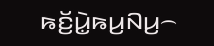ꤒꤢꤩ꤬ꤣꤧ꤭ꤒꤣ꤬ꤡꤣ꤬꤮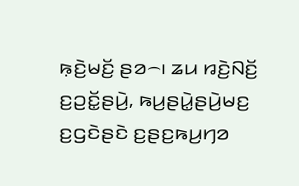ꤒ꤫ꤢꤧ꤬ꤗꤢꤩ꤬ ꤔꤤ꤮꤯ ꤘꤣ ꤙꤢꤧ꤬ꤡꤢꤩ꤬ ꤢ꤬ꤑꤢꤩ꤭ꤔꤣꤧ꤬, ꤒꤣ꤬ꤔꤣꤧ꤭ꤔꤣꤧ꤬ꤗꤢ꤬ ꤢ꤬ꤞꤢꤧꤔꤢꤧ ꤢ꤬ꤔꤢ꤬ꤒꤣ꤬ꤚꤤ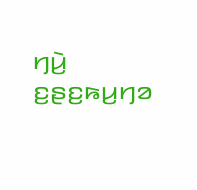ꤚꤣꤧ꤬ ꤢ꤬ꤔꤢ꤬ꤒꤣ꤬ꤚꤤ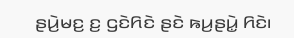ꤔꤣꤧ꤬ꤗꤢ꤬ ꤢ꤬ ꤞꤢꤧꤖꤢꤧ ꤔꤢꤧ ꤒꤣ꤬ꤔꤣꤧ꤭ ꤖꤢꤧ꤯